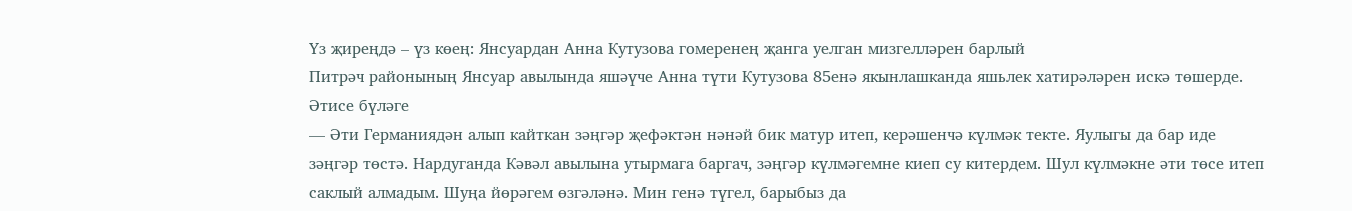Үз җиреңдә – үз көең: Янсуардан Анна Кутузова гомеренең җанга уелган мизгелләрен барлый
Питрәч районының Янсуар авылында яшәүче Анна түти Кутузова 85енә якынлашканда яшьлек хатирәләрен искә төшерде.
Әтисе бүләге
— Әти Германиядән алып кайткан зәңгәр җефәктән нәнәй бик матур итеп, керәшенчә күлмәк текте. Яулыгы да бар иде зәңгәр төстә. Нардуганда Кәвәл авылына утырмага баргач, зәңгәр күлмәгемне киеп су китердем. Шул күлмәкне әти төсе итеп саклый алмадым. Шуңа йөрәгем өзгәләнә. Мин генә түгел, барыбыз да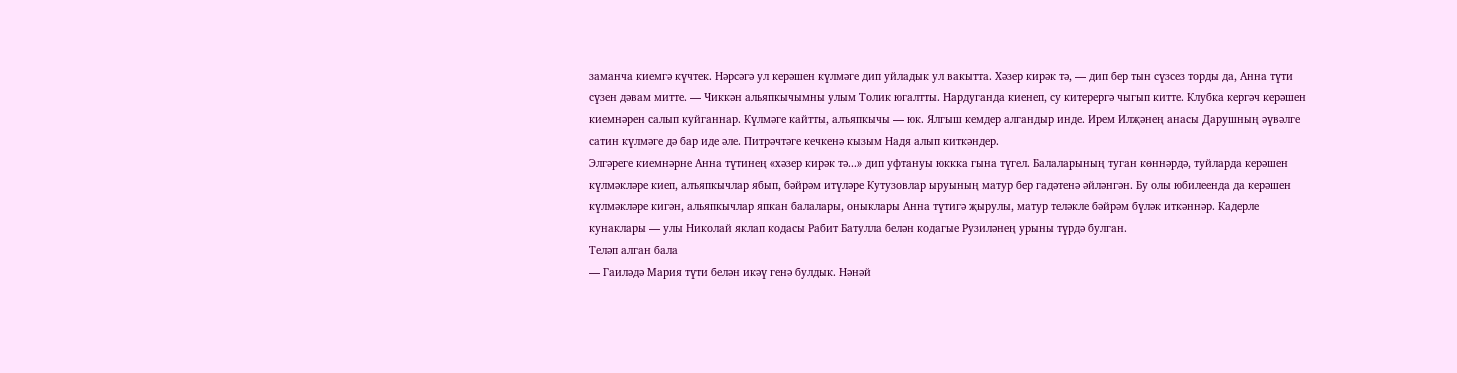заманча киемгә күчтек. Нәрсәгә ул керәшен күлмәге дип уйладык ул вакытта. Хәзер кирәк тә, — дип бер тын сүзсез торды да, Анна түти сүзен дәвам митте. — Чиккән альяпкычымны улым Толик югалтты. Нардуганда киенеп, су китерергә чыгып китте. Клубка кергәч керәшен киемнәрен салып куйганнар. Күлмәге кайтты, алъяпкычы — юк. Ялгыш кемдер алгандыр инде. Ирем Илҗәнең анасы Дарушның әүвәлге сатин күлмәге дә бар иде әле. Питрәчтәге кечкенә кызым Надя алып киткәндер.
Элгәреге киемнәрне Анна түтинең «хәзер кирәк тә...» дип уфтануы юккка гына түгел. Балаларының туган көннәрдә, туйларда керәшен күлмәкләре киеп, алъяпкычлар ябып, бәйрәм итүләре Кутузовлар ыруының матур бер гадәтенә әйләнгән. Бу олы юбилеенда да керәшен күлмәкләре кигән, альяпкычлар япкан балалары, оныклары Анна түтигә җырулы, матур теләкле бәйрәм бүләк иткәннәр. Кадерле кунаклары — улы Николай яклап кодасы Рабит Батулла белән кодагые Рузиләнең урыны түрдә булган.
Теләп алган бала
— Гаиләдә Мария түти белән икәү генә булдык. Нәнәй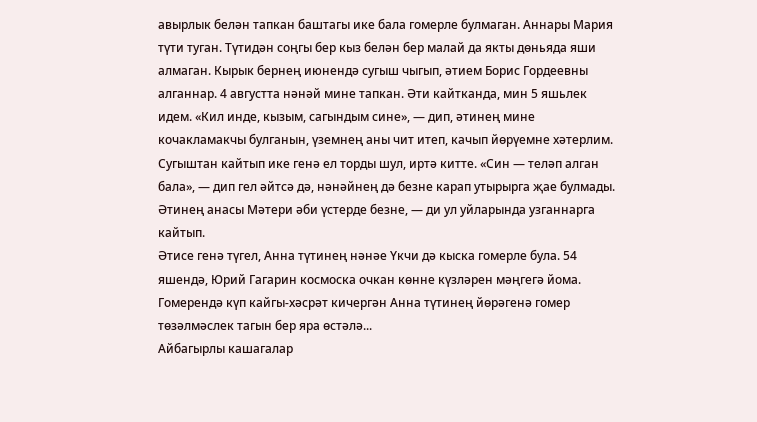авырлык белән тапкан баштагы ике бала гомерле булмаган. Аннары Мария түти туган. Түтидән соңгы бер кыз белән бер малай да якты дөньяда яши алмаган. Кырык бернең июнендә сугыш чыгып, әтием Борис Гордеевны алганнар. 4 августта нәнәй мине тапкан. Әти кайтканда, мин 5 яшьлек идем. «Кил инде, кызым, сагындым сине», — дип, әтинең мине кочакламакчы булганын, үземнең аны чит итеп, качып йөрүемне хәтерлим. Сугыштан кайтып ике генә ел торды шул, иртә китте. «Син — теләп алган бала», — дип гел әйтсә дә, нәнәйнең дә безне карап утырырга җае булмады. Әтинең анасы Мәтери әби үстерде безне, — ди ул уйларында узганнарга кайтып.
Әтисе генә түгел, Анна түтинең нәнәе Үкчи дә кыска гомерле була. 54 яшендә, Юрий Гагарин космоска очкан көнне күзләрен мәңгегә йома. Гомерендә күп кайгы-хәсрәт кичергән Анна түтинең йөрәгенә гомер төзәлмәслек тагын бер яра өстәлә...
Айбагырлы кашагалар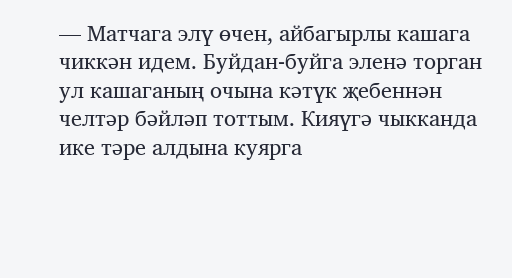— Матчага элү өчен, айбагырлы кашага чиккән идем. Буйдан-буйга эленә торган ул кашаганың очына кәтүк җебеннән челтәр бәйләп тоттым. Кияүгә чыкканда ике тәре алдына куярга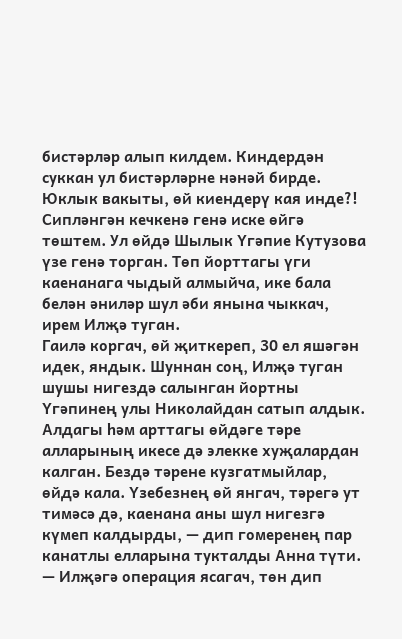бистәрләр алып килдем. Киндердән суккан ул бистәрләрне нәнәй бирде. Юклык вакыты, өй киендерү кая инде?! Сипләнгән кечкенә генә иске өйгә төштем. Ул өйдә Шылык Үгәпие Кутузова үзе генә торган. Төп йорттагы үги каенанага чыдый алмыйча, ике бала белән әниләр шул әби янына чыккач, ирем Илҗә туган.
Гаилә коргач, өй җиткереп, 30 ел яшәгән идек, яндык. Шуннан соң, Илҗә туган шушы нигездә салынган йортны Үгәпинең улы Николайдан сатып алдык. Алдагы һәм арттагы өйдәге тәре алларының икесе дә элекке хуҗалардан калган. Бездә тәрене кузгатмыйлар, өйдә кала. Үзебезнең өй янгач, тәрегә ут тимәсә дә, каенана аны шул нигезгә күмеп калдырды, — дип гомеренең пар канатлы елларына тукталды Анна түти. — Илҗәгә операция ясагач, төн дип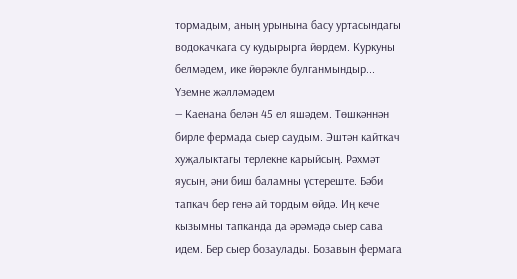тормадым, аның урынына басу уртасындагы водокачкага су кудырырга йөрдем. Куркуны белмәдем, ике йөрәкле булганмындыр...
Үземне жәлләмәдем
— Каенана белән 45 ел яшәдем. Төшкәннән бирле фермада сыер саудым. Эштән кайткач хуҗалыктагы терлекне карыйсың. Рәхмәт яусын, әни биш баламны үстереште. Бәби тапкач бер генә ай тордым өйдә. Иң кече кызымны тапканда да әрәмәдә сыер сава идем. Бер сыер бозаулады. Бозавын фермага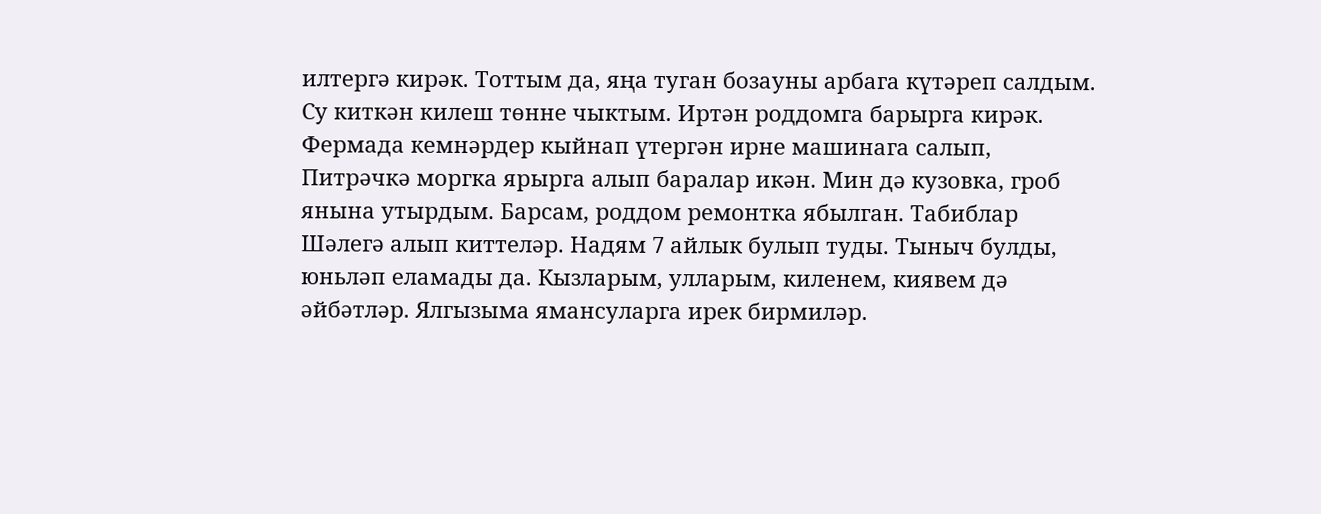илтергә кирәк. Тоттым да, яңа туган бозауны арбага күтәреп салдым.
Су киткән килеш төнне чыктым. Иртән роддомга барырга кирәк. Фермада кемнәрдер кыйнап үтергән ирне машинага салып, Питрәчкә моргка ярырга алып баралар икән. Мин дә кузовка, гроб янына утырдым. Барсам, роддом ремонтка ябылган. Табиблар Шәлегә алып киттеләр. Надям 7 айлык булып туды. Тыныч булды, юньләп еламады да. Кызларым, улларым, киленем, киявем дә әйбәтләр. Ялгызыма ямансуларга ирек бирмиләр.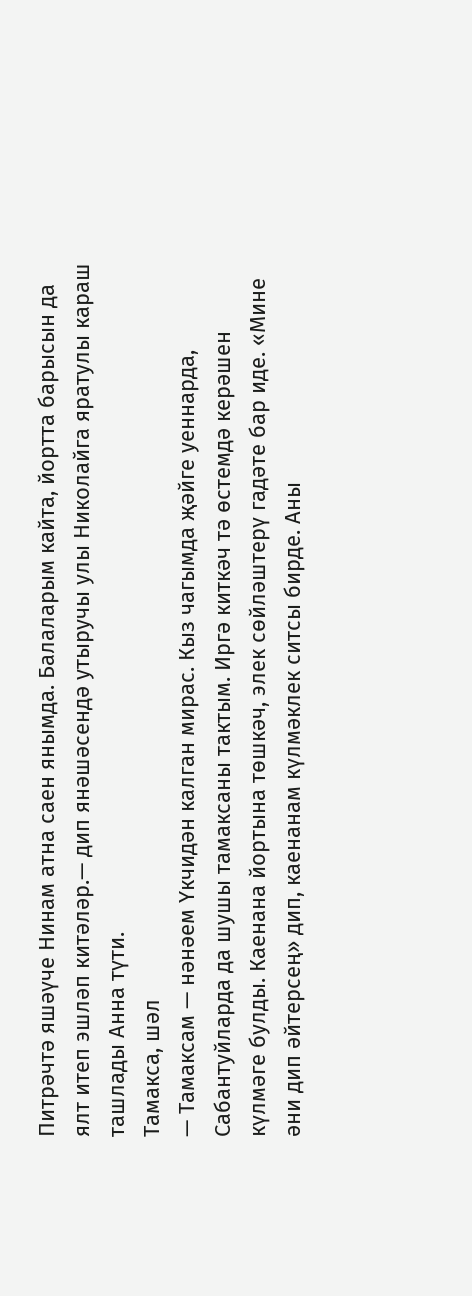Питрәчтә яшәүче Нинам атна саен янымда. Балаларым кайта, йортта барысын да ялт итеп эшләп китәләр.— дип янәшәсендә утыручы улы Николайга яратулы караш ташлады Анна түти.
Тамакса, шәл
— Тамаксам — нәнәем Үкчидән калган мирас. Кыз чагымда җәйге уеннарда, Сабантуйларда да шушы тамаксаны тактым. Иргә киткәч тә өстемдә керәшен күлмәге булды. Каенана йортына төшкәч, элек сөйләштерү гадәте бар иде. «Мине әни дип әйтерсең» дип, каенанам күлмәклек ситсы бирде. Аны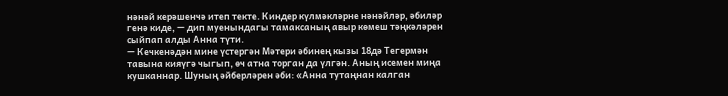нәнәй керәшенчә итеп текте. Киндер күлмәкләрне нәнәйләр, әбиләр генә киде, — дип муенындагы тамаксаның авыр көмеш тәңкәләрен сыйпап алды Анна түти.
— Кечкенәдән мине үстергән Мәтери әбинең кызы 18дә Тегермән тавына кияүгә чыгып, өч атна торган да үлгән. Аның исемен миңа кушканнар. Шуның әйберләрен әби: «Анна тутаңнан калган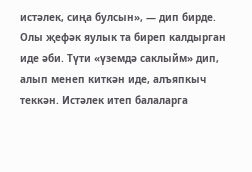истәлек, сиңа булсын», — дип бирде. Олы җефәк яулык та биреп калдырган иде әби. Түти «үземдә cаклыйм» дип, алып менеп киткән иде, алъяпкыч теккән. Истәлек итеп балаларга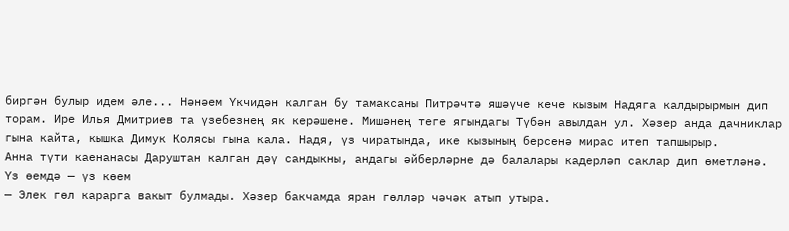биргән булыр идем әле... Нәнәем Үкчидән калган бу тамаксаны Питрәчтә яшәүче кече кызым Надяга калдырырмын дип торам. Ире Илья Дмитриев та үзебезнең як керәшене. Мишәнең теге ягындагы Түбән авылдан ул. Хәзер анда дачниклар гына кайта, кышка Димук Колясы гына кала. Надя, үз чиратында, ике кызының берсенә мирас итеп тапшырыр.
Анна түти каенанасы Даруштан калган дәү сандыкны, андагы әйберләрне дә балалары кадерләп саклар дип өметләнә.
Үз өемдә — үз көем
— Элек гөл карарга вакыт булмады. Хәзер бакчамда яран гөлләр чәчәк атып утыра.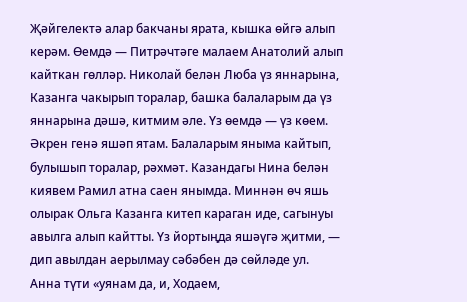Җәйгелектә алар бакчаны ярата, кышка өйгә алып керәм. Өемдә — Питрәчтәге малаем Анатолий алып кайткан гөлләр. Николай белән Люба үз яннарына, Казанга чакырып торалар, башка балаларым да үз яннарына дәшә, китмим әле. Үз өемдә — үз көем. Әкрен генә яшәп ятам. Балаларым яныма кайтып, булышып торалар, рәхмәт. Казандагы Нина белән киявем Рамил атна саен янымда. Миннән өч яшь олырак Ольга Казанга китеп караган иде, сагынуы авылга алып кайтты. Үз йортыңда яшәүгә җитми, — дип авылдан аерылмау сәбәбен дә сөйләде ул.
Анна түти «уянам да, и, Ходаем,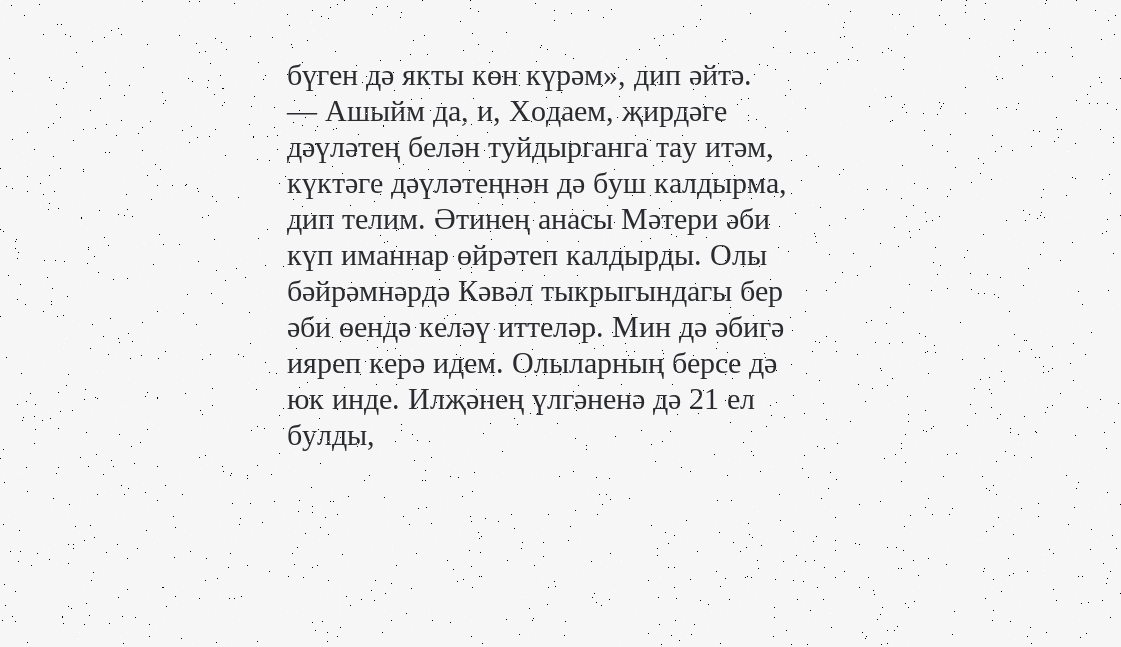бүген дә якты көн күрәм», дип әйтә.
— Ашыйм да, и, Ходаем, җирдәге дәүләтең белән туйдырганга тау итәм, күктәге дәүләтеңнән дә буш калдырма, дип телим. Әтинең анасы Мәтери әби күп иманнар өйрәтеп калдырды. Олы бәйрәмнәрдә Кәвәл тыкрыгындагы бер әби өендә келәү иттеләр. Мин дә әбигә ияреп керә идем. Олыларның берсе дә юк инде. Илҗәнең үлгәненә дә 21 ел булды,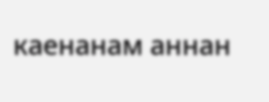каенанам аннан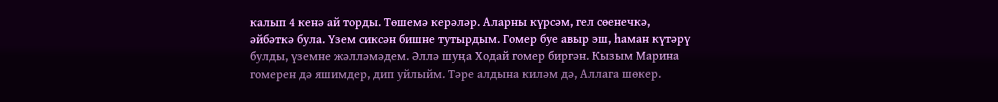калып 4 кенә ай торды. Төшемә керәләр. Аларны күрсәм, гел сөенечкә, әйбәткә була. Үзем сиксән бишне тутырдым. Гомер буе авыр эш, һаман күтәрү булды, үземне жәлләмәдем. Әллә шуңа Ходай гомер биргән. Кызым Марина гомерен дә яшимдер, дип уйлыйм. Тәре алдына киләм дә, Аллага шөкер.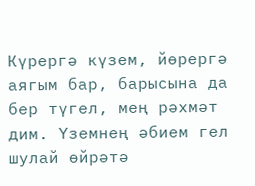Күрергә күзем, йөрергә аягым бар, барысына да бер түгел, мең рәхмәт дим. Үземнең әбием гел шулай өйрәтә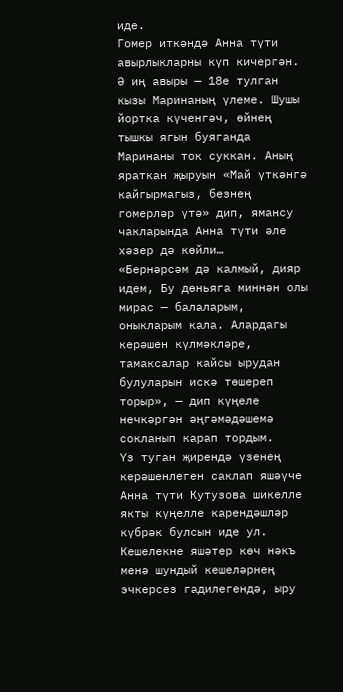иде.
Гомер иткәндә Анна түти авырлыкларны күп кичергән. Ә иң авыры — 18е тулган кызы Маринаның үлеме. Шушы йортка күченгәч, өйнең тышкы ягын буяганда Маринаны ток суккан. Аның яраткан җыруын «Май үткәнгә кайгырмагыз, безнең гомерләр үтә» дип, ямансу чакларында Анна түти әле хәзер дә көйли…
«Бернәрсәм дә калмый, дияр идем, Бу дөньяга миннән олы мирас — балаларым, оныкларым кала. Алардагы керәшен күлмәкләре, тамаксалар кайсы ырудан булуларын искә төшереп торыр», — дип күңеле нечкәргән әңгәмәдәшемә сокланып карап тордым.
Үз туган җирендә үзенең керәшенлеген саклап яшәүче Анна түти Кутузова шикелле якты күңелле карендәшләр күбрәк булсын иде ул. Кешелекне яшәтер көч нәкъ менә шундый кешеләрнең эчкерсез гадилегендә, ыру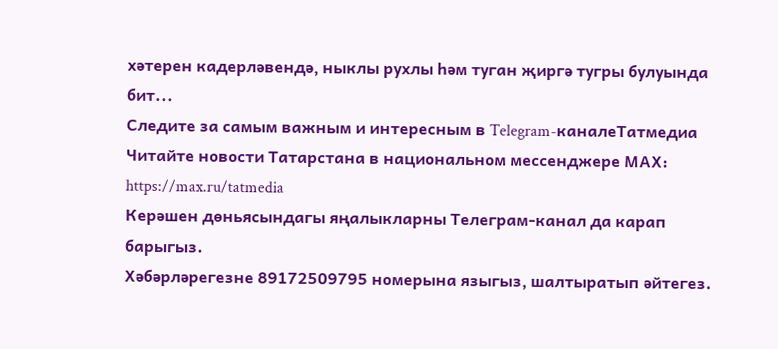хәтерен кадерләвендә, ныклы рухлы һәм туган җиргә тугры булуында бит...
Следите за самым важным и интересным в Telegram-каналеТатмедиа
Читайте новости Татарстана в национальном мессенджере MАХ: https://max.ru/tatmedia
Керәшен дөньясындагы яңалыкларны Телеграм-канал да карап барыгыз.
Хәбәрләрегезне 89172509795 номерына языгыз, шалтыратып әйтегез.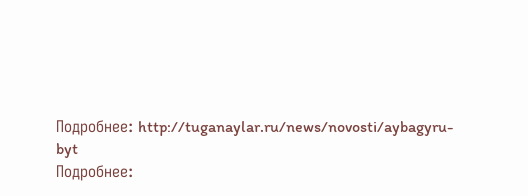Подробнее: http://tuganaylar.ru/news/novosti/aybagyru-byt
Подробнее: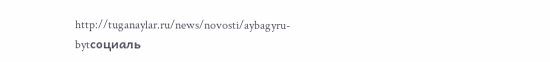http://tuganaylar.ru/news/novosti/aybagyru-bytсоциаль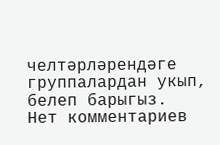челтәрләрендәге группалардан укып, белеп барыгыз.
Нет комментариев